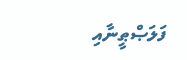ފަލަޞްޠީނާއި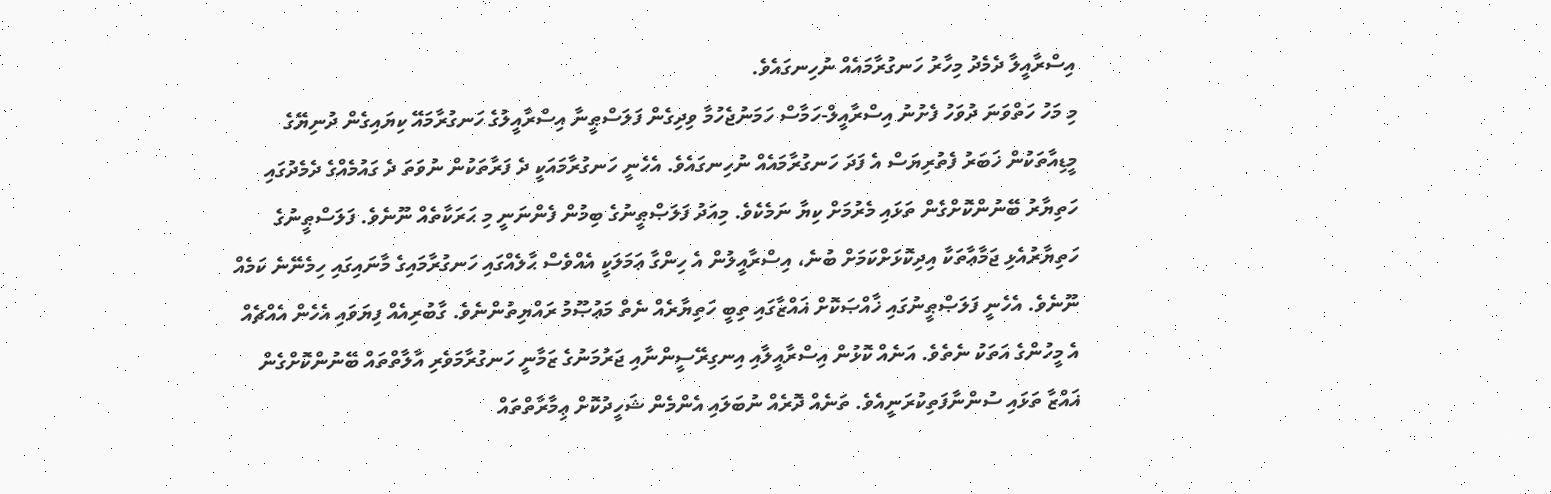އިސްރާއީލާ ދެމެދު މިހާރު ހަނގުރާމައެއް ނުހިނގައެވެ.
މި މަހު ހަތްވަނަ ދުވަހު ފެށުނު އިސްރާއީލް-ހަމާސް ހަމަނުޖެހުމާ ވިދިގެން ފަލަސްޠީނާ އިސްރާއީލުގެ ހަނގުރާމައޭ ކިޔައިގެން ދުނިޔޭގެ މީޑިއާތަކުން ޚަބަރު ފެތުރިޔަސް އެ ފަދަ ހަނގުރާމައެއް ނުހިނގައެވެ. އެހެނީ ހަނގުރާމައަކީ ދެ ފަރާތަކުން ނުވަތަ ދެ ގައުމެއްގެ ދެމެދުގައި ހަތިޔާރު ބޭނުންކޮށްގެން ތަޅައި މެރުމަށް ކިޔާ ނަމެކެވެ. މިއަދު ފަލަޞްޠީނުގެ ބިމުން ފެންނަނީ މި ޙަރަކާތެއް ނޫނެވެ. ފަލަސްޠީނުގެ ހަތިޔާރުއެޅި ޖަމާޢާތަކާ އިދިކޮޅަށްކަމަށް ބުނެ، އިސްރާއީލުން އެ ހިންގާ ޢަމަލަކީ އެއްވެސް ޙާލެއްގައި ހަނގުރާމައިގެ މާނައިގައި ހިމެނޭނެ ކަމެއް ނޫނެވެ. އެހެނީ ފަލަޞްޠީނުގައި ޚާއްޞަކޮށް ޣައްޒާގައި ތިބީ ހަތިޔާރެއް ނެތް މަޢުޞޫމު ރައްޔިތުންނެވެ. ގާބުރިއެއް ފިޔަވައި އެހެން އެއްޗެއް އެ މީހުންގެ އަތަކު ނެތެވެ. އަނެއް ކޮޅުން އިސްރާއީލާއި އިނގިރޭސީންނާއި ޖަރުމަނުގެ ޒަމާނީ ހަނގުރާމަވެރި އާލާތްތައް ބޭނުންކޮށްގެން ޣައްޒާ ތަޅައި ސުންނާފަތިކުރަނީއެވެ. ތަނެއް ދޮރެއް ނުބަލައި އެންމެން ޝަހީދުކޮށް ޢިމާރާތްތައް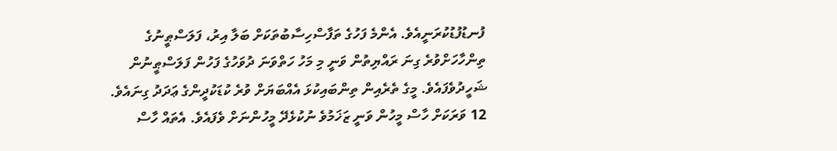ފުނޑުފުޑުކުރަނީއެވެ. އެންމެ ފަހުގެ ތަފާސްހިސާބުތަކަށް ބަލާ އިރު، ފަލަސްޠީނުގެ ތިންހާހަށްވުރެ ގިނަ ރައްޔިތުން ވަނީ މި މަހު ހަތްވަނަ ދުވަހުގެ ފަހުން ފަލަސްޠީނުން ޝަހީދުވެފައެވެ. މީގެ ތެރެއިން ތިންބައިކުޅަ އެއްބަޔަށް ވުރެ ކުޑަކުދީންގެ ޢަދަދު ގިނައެވެ. 12 ވަރަކަށް ހާސް މީހުން ވަނީ ޒަޚަމުވެ ނުކުޅެދޭ މީހުންނަށް ވެފައެވެ. އެތައް ހާސް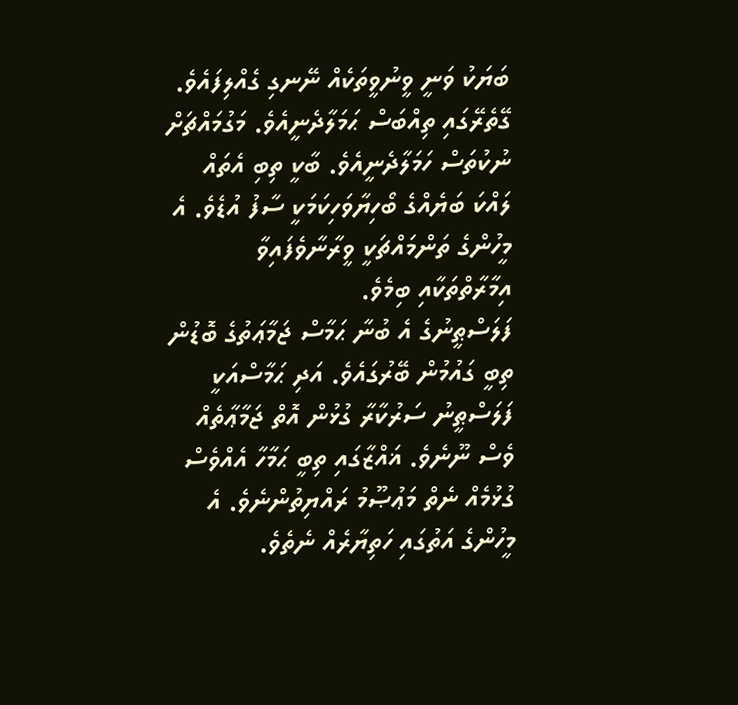ބަޔަކު ވަނީ ވީނުވީތަކެއް ނޭނގި ގެއްލިފައެވެ. ގޭތެރޭގައި ތިއްބަސް ޙަމަލާދެނީއެވެ. މަގުމައްޗަށް ނުކުތަސް ހަމަލާދެނީއެވެ. ބާކީ ތިބި އެތައް ލައްކަ ބަޔެއްގެ ބޯހިޔާވަހިކަމަކީ ސާފު އުޑެވެ. އެ މީހުންގެ ތަންމައްޗަކީ ވީރާނާވެފައިވާ އިމާރާތްތަކާއި ބިމެވެ.
ފަލަސްޠީނުގެ އެ ބުނާ ޙަމާސް ޖަމާޢަތުގެ ބޮޑުން ތިބީ ގައުމުން ބޭރުގައެވެ. އަދި ޙަމާސްއަކީ ފަލަސްޠީނު ސަރުކާރާ ގުޅުން އޮތް ޖަމާޢާތެއް ވެސް ނޫނެވެ. ޣައްޒާގައި ތިބީ ޙަމާހާ އެއްވެސް ގުޅުމެއް ނެތް މަޢުޞޫމު ރައްޔިތުންނެވެ. އެ މީހުންގެ އަތުގައި ހަތިޔާރެއް ނެތެވެ.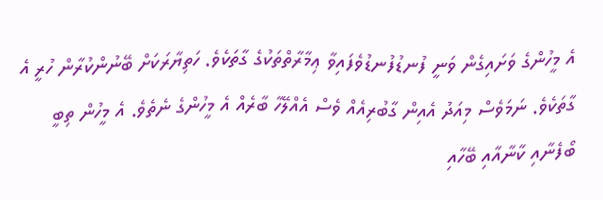އެ މީހުންގެ ވަށައިގެން ވަނީ ފުނޑުފުނޑުވެފައިވާ ޢިމާރާތްތަކުގެ ގާތަކެވެ. ހަތިޔާރަކަށް ބޭނުންކުރާން ހުރީ އެ ގާތަކެވެ. ނަމަވެސް މިއަދު އެއިން ގާބުރިއެއް ވެސް އެއްލޭހާ ބާރެއް އެ މީހުންގެ ނެތެވެ. އެ މީހުން ތިބީ ބޯފެނާއި ކާނާއާއި ބޭހާއި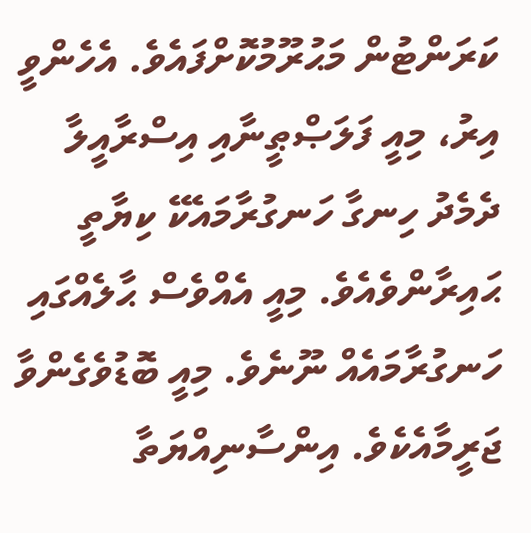ކަރަންޓުން މަޙުރޫމުކޮށްފައެވެ. އެހެންވީ އިރު، މިއީ ފަލަޞްޠީނާއި އިސްރާއީލާ ދެމެދު ހިނގާ ހަނގުރާމައެކޭ ކިޔާތީ ޙައިރާންވެއެވެ. މިއީ އެއްވެސް ޙާލެއްގައި ހަނގުރާމައެއް ނޫނެވެ. މިއީ ބޮޑުވެގެންވާ ޖަރީމާއެކެވެ. އިންސާނިއްޔަތާ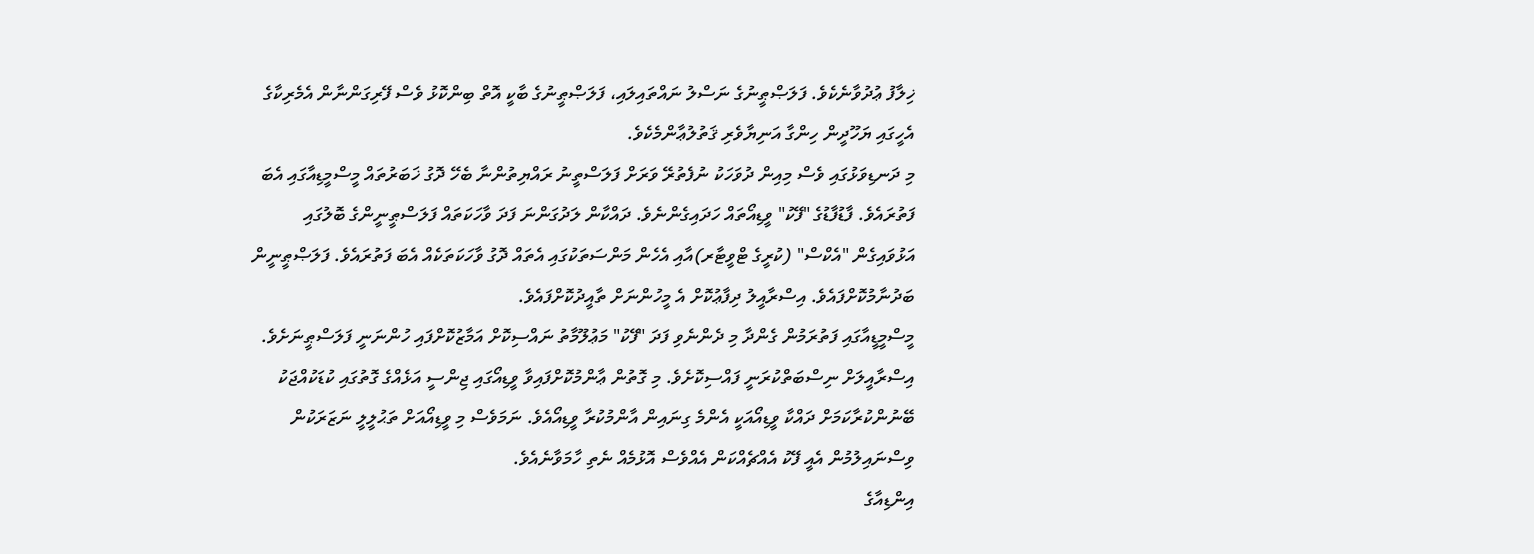ޚިލާފު ޢުދުވާނެކެވެ. ފަލަޞްޠީނުގެ ނަސްލު ނައްތައިލައި، ފަލަޞްޠީނުގެ ބާކީ އޮތް ބިންކޮޅު ވެސް ފޭރިގަންނާން އެމެރިކާގެ އެހީގައި ޔަހޫދީން ހިންގާ އަނިޔާވެރި ޤަތުލުޢާންމެކެވެ.
މި ދަނޑިވަޅުގައި ވެސް މިއިން ދުވަހަކު ނުފެތުރޭ ވަރަށް ފަލަސްތީނު ރައްޔިތުންނާ ބެހޭ ދޮގު ޚަބަރުތައް މީސްމީޑިއާގައި އެބަ ފަތުރައެވެ. ފާޑުފާޑުގެ "ފޭކު" ވީޑިއޯތައް ހަދައިގެންނެވެ. ދައްކާން ލަދުގަންނަ ފަދަ ވާހަކަތައް ފަލަސްޠީނީންގެ ބޮލުގައި އަޅުވައިގެން "އެކްސް" (ކުރީގެ ޓްވީޓާރ)އާއި އެހެން މަންސަތަކުގައި އެތައް ދޮގު ވާހަކަތަކެއް އެބަ ފަތުރައެވެ. ފަލަޞްޠީނީން ބަދުނާމުކޮށްފައެވެ. އިސްރާއީލު ދިފާޢުކޮށް އެ މީހުންނަށް ތާއީދުކޮށްފައެވެ.
މީސްމީޑީއާގައި ފަތުރަމުން ގެންދާ މި ދެންނެވި ފަދަ "ފޭކު" މަޢުލޫމާތު ނައްސިކޮށް އަމާޒުކޮށްފައި ހުންނަނީ ފަލަސްޠީނަށެވެ. އިސްރާއީލަށް ނިސްބަތްކުރަނީ ފައްސިކޮށެވެ. މި ގޮތުން ޢާންމުކޮށްފައިވާ ވީޑިއޯގައި ޖިންސީ އަޅެއްގެ ގޮތުގައި ކުޑަކުއްޖަކު ބޭނުންކުރާކަމަށް ދައްކާ ވީޑިއޯއަކީ އެންމެ ގިނައިން އާންމުކުރާ ވީޑިއޯއެވެ. ނަމަވެސް މި ވީޑިއޯއަށް ތަޙުލީލީ ނަޒަރަކުން ވިސްނައިލުމުން އެއީ ފޭކު އެއްޗެއްކަން އެއްވެސް އޮޅުމެއް ނެތި ހާމަވާނެއެވެ.
އިންޑިއާގެ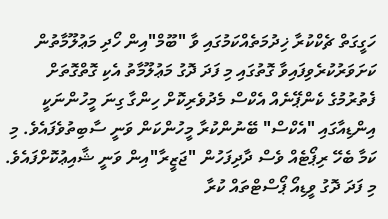ހަގީގަތް ޗެކްކުރާ ޚިދުމަތެއްކަމުގައި ވާ "ބޫމް"އިން ހޯދި މަޢުލޫމާތުން ކަށަވަރުކުރެވިފައިވާ ގޮތުގައި މި ފަދަ ދޮގު މަޢުލޫމާތު އެކި ގޮތްގޮތަށް ފެތުރުމުގެ ކެންޕޭނެއް އެކްސް މެދުވެރިކޮށް ހިންގާ ގިނަ މީހުންނަކީ އިންޑިއާގައި "އެކްސް" ބޭނުންކުރާ މީހުންކަން ވަނީ ސާބިތުވެފައެވެ. މި ކަމާ ބެހޭ ރިޕޯޓެއް ވެސް ދާދިފަހުން "ޖަޒީރާ"އިން ވަނީ ޝާއިޢުކޮށްފައެވެ. މި ފަދަ ދޮގު ވީޑިއޯ ޕޯސްޓްތައް ކުރާ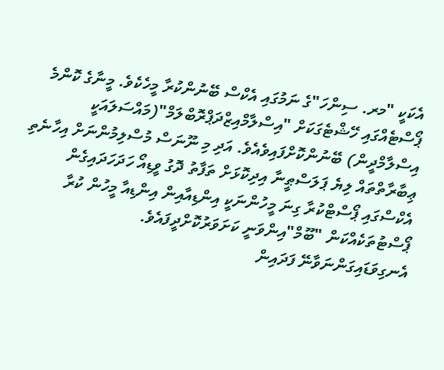އެކަކީ "މރ. ސިންހަ"ގެ ނަމުގައި އެކްސް ބޭނުންކުރާ މީހެކެވެ. މީނާގެ ކޮންމެ ޕޯސްޓެއްގައި ހޭޝްޓެގަކަށް "އިސްލާމްއިޒްދަޕްރޮބްލަމް"(މައްސަލައަކީ އިސްލާމްދީން) ބޭނުންކޮށްފައިވެއެވެ. އަދި މި ނޫނަސް މުސްލިމުންނަށް އިހާނެތި ޢިބާރާތްތައް ލިޔެ ޕަލަސްޠީނާ އިދިކޮޅަށް ތަފާތު ދޮގު ވީޑިއޯ ހަދަހަދައިގެން އެކްސްގައި ޕޯސްޓްކުރާ ގިނަ މީހުންނަކީ އިންޑިއާއިން އިންޑިއާ މީހުން ކުރާ ޕޯސްޓުތަކެއްކަން "ބޫމް"އިންވަނީ ކަށަވަރުކޮށްދީފައެވެ.
އެނގިވަޑައިގަންނަވާނޭ ފަދައިން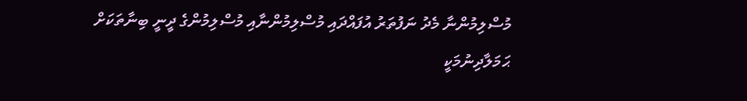މުސްލިމުންނާ މެދު ނަފުތަރު އުފައްދައި މުސްލިމުންނާއި މުސްލިމުންގެ ދީނީ ބިނާތަކަށް ޙަމަލާދިނުމަކީ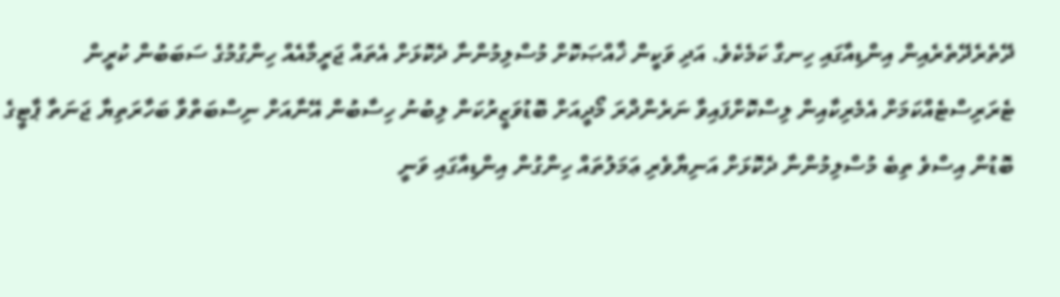ދޭތެރެދޭތެރެއިން އިންޑިއާގައި ހިނގާ ކަމެކެވެ. އަދި ވަކީން ޚާއްޞަކޮށް މުސްލިމުންނާ ދެކޮޅަށް އެތައް ޖަރީމާއެއް ހިންގުމުގެ ސަބަބުން ކުރީން ޓެރަރިސްޓެއްކަމަށް އެމެރިކާއިން ލިސްކޮށްފައިވާ ނަރެންދްރަ މޯދީއަށް ބޮޑުވަޒީރުކަން ލިބުނު ހިސާބުން އޭނާއަށް ނިސްބަތްވާ ބަހާރަތިޔާ ޖަނަތާ ޕާޓީގެ ބޮޑުން އިސްވެ ތިބެ މުސްލިމުންނާ ދެކޮޅަށް އަނިޔާވެރި ޢަމަލުތައް ހިންގުން އިންޑިއާގައި ވަނީ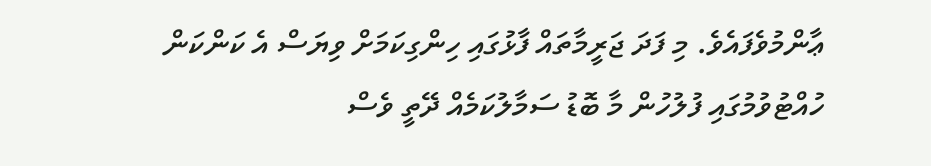ޢާންމުވެފައެވެ. މި ފަދަ ޖަރީމާތައް ފާޅުގައި ހިންގިކަމަށް ވިޔަސް އެ ކަންކަން ހުއްޓުވުމުގައި ފުލުހުން މާ ބޮޑު ސަމާލުކަމެއް ދޭތީ ވެސް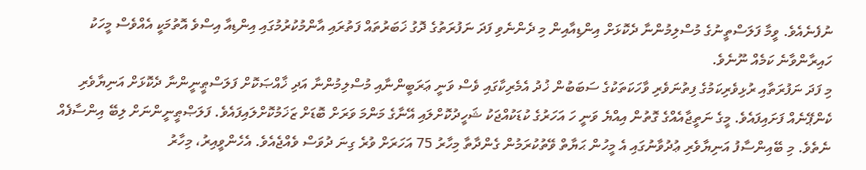ނުފެނެއެވެ. ވީމާ ފަލަސްތީނުގެ މުސްލިމުންނާ ދެކޮޅަށް އިންޑިއާއިން މި ދެންނެވި ފަދަ ނަފުރަތުގެ ދޮގު ޚަބަރުތައް ފަތުރައި އާންމުކުރުމުގައި އިންޑިއާ އިސްވެ އޮތުމަކީ އެއްވެސް މީހަކު ހައިރާންވާނެ ކަމެއް ނޫނެވެ.
މި ފަދަ ނަފުރަތާއި ރުޅިވެރިކަމުގެ ފިތުނަވެރި ވާހަކަތަކުގެ ސަބަބުން ޚުދު އެމެރިކާގައި ވެސް ވަނީ ޢަރަބީންނާއި މުސްލިމުންނާ އަދި ޚާއްޞަކޮށް ފަލަސްޠީނީންނާ ދެކޮޅަށް އަނިޔާވެރި ކެންޕޭނެއް ފަށައިފައެވެ. މީގެ ނަތީޖާއެއްގެ ގޮތުން އިއްޔެ ވަނީ ހަ އަހަރުގެ ކުޑަކުއްޖަކު ޝަހީދުކޮށްލައި އޭނާގެ މަންމަ ވަރަށް ބޮޑަށް ޒަޚަމުކޮށްލައިފައެވެ. ފަލަޞްޠީނީންނަށް ލިބޭ އިންސާފެއް ނެތެވެ. މި ބޭއިންސާފު އަނިޔާވެރި ޢުދުވާނުގައި އެ މީހުން ޙަޔާތް ވޭތުކުރަމުން ގެންދާތާ މިހާރު 75 އަހަރަށް ވުރެ ގިނަ ދުވަސް ވެއްޖެއެވެ. އެހެންވީއިރު، މިހާރު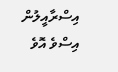އިސްރާއީލުން އިސްވެ އޮވެ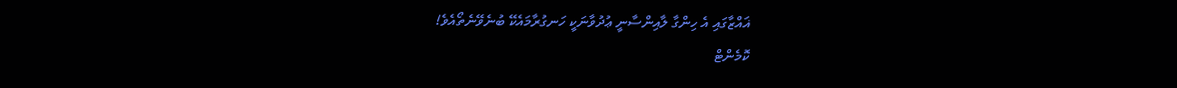ޣައްޒާގައި އެ ހިންގާ ލާއިންސާނީ ޢުދުވާނަކީ ހަނގުރާމައެކޭ ބުނެވޭނެތޯއެވެ!
ކޮމެންޓް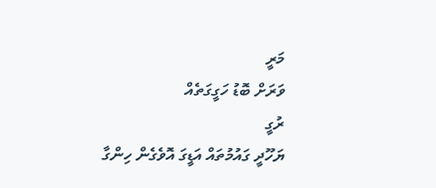މަރީ
ވަރަށް ބޮޑު ހަގީގަތެއް
ރުގީ
ޔަހޫދީ ގައުމުތައް އަޑީގަ އޮވެގެން ހިންގާ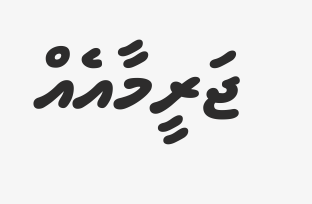ޖަރީމާއެއް